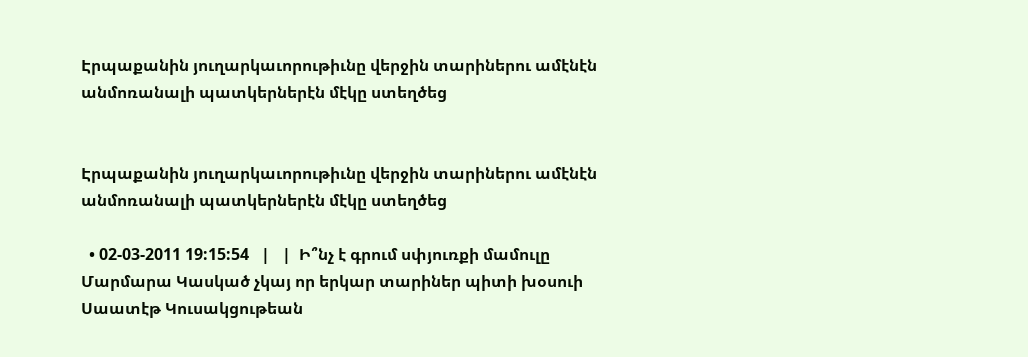Էրպաքանին յուղարկաւորութիւնը վերջին տարիներու ամէնէն անմոռանալի պատկերներէն մէկը ստեղծեց


Էրպաքանին յուղարկաւորութիւնը վերջին տարիներու ամէնէն անմոռանալի պատկերներէն մէկը ստեղծեց

  • 02-03-2011 19:15:54   |   |  Ի՞նչ է գրում սփյուռքի մամուլը
Մարմարա Կասկած չկայ որ երկար տարիներ պիտի խօսուի Սաատէթ Կուսակցութեան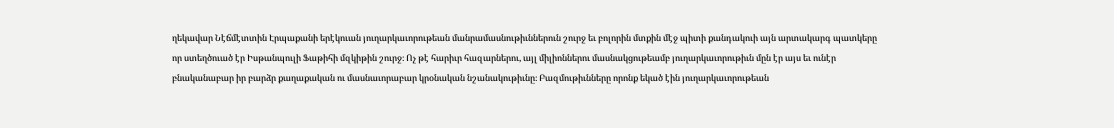ղեկավար Նէճմէտտին Էրպաքանի երէկուան յուղարկաւորութեան մանրամասնութիւններուն շուրջ եւ բոլորին մտքին մէջ պիտի քանդակուի այն արտակարգ պատկերը որ ստեղծուած էր Իսթանպուլի Ֆաթիհի մզկիթին շուրջ։ Ոչ թէ հարիւր հազարներու, այլ միլիոններու մասնակցութեամբ յուղարկաւորութիւն մըն էր այս եւ ունէր բնականաբար իր բարձր քաղաքական ու մասնաւորաբար կրօնական նշանակութիւնը։ Բազմութիւնները որոնք եկած էին յուղարկաւորութեան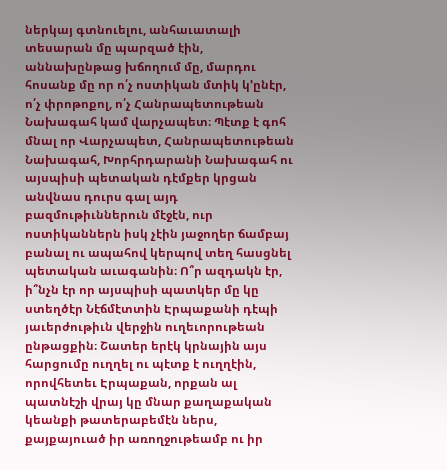ներկայ գտնուելու, անհաւատալի տեսարան մը պարզած էին, աննախընթաց խճողում մը, մարդու հոսանք մը որ ո՛չ ոստիկան մտիկ կ’ընէր, ո՛չ փրոթոքոլ, ո՛չ Հանրապետութեան Նախագահ կամ վարչապետ։ Պէտք է գոհ մնալ որ Վարչապետ, Հանրապետութեան Նախագահ, Խորհրդարանի Նախագահ ու այսպիսի պետական դէմքեր կրցան անվնաս դուրս գալ այդ բազմութիւններուն մէջէն, ուր ոստիկաններն իսկ չէին յաջողեր ճամբայ բանալ ու ապահով կերպով տեղ հասցնել պետական աւագանին։ Ո՞ր ազդակն էր, ի՞նչն էր որ այսպիսի պատկեր մը կը ստեղծէր Նէճմէտտին Էրպաքանի դէպի յաւերժութիւն վերջին ուղեւորութեան ընթացքին։ Շատեր երէկ կրնային այս հարցումը ուղղել ու պէտք է ուղղէին, որովհետեւ Էրպաքան, որքան ալ պատնէշի վրայ կը մնար քաղաքական կեանքի թատերաբեմէն ներս, քայքայուած իր առողջութեամբ ու իր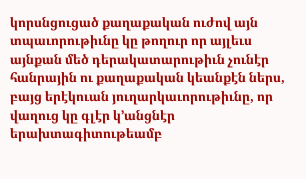կորսնցուցած քաղաքական ուժով այն տպաւորութիւնը կը թողուր որ այլեւս այնքան մեծ դերակատարութիւն չունէր հանրային ու քաղաքական կեանքէն ներս, բայց երէկուան յուղարկաւորութիւնը, որ վաղուց կը գլէր կ’անցնէր երախտագիտութեամբ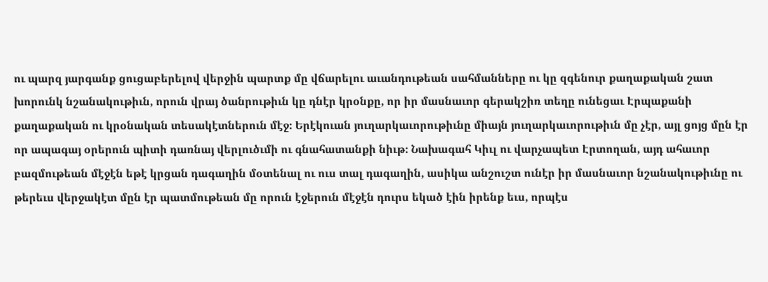ու պարզ յարգանք ցուցաբերելով վերջին պարտք մը վճարելու աւանդութեան սահմանները ու կը զգենուր քաղաքական շատ խորունկ նշանակութիւն, որուն վրայ ծանրութիւն կը դնէր կրօնքը, որ իր մասնաւոր գերակշիռ տեղը ունեցաւ Էրպաքանի քաղաքական ու կրօնական տեսակէտներուն մէջ։ Երէկուան յուղարկաւորութիւնը միայն յուղարկաւորութիւն մը չէր, այլ ցոյց մըն էր որ ապագայ օրերուն պիտի դառնայ վերլուծւմի ու գնահատանքի նիւթ։ Նախագահ Կիւլ ու վարչապետ Էրտողան, այդ ահաւոր բազմութեան մէջէն եթէ կրցան դագաղին մօտենալ ու ուս տալ դագաղին, ասիկա անշուշտ ունէր իր մասնաւոր նշանակութիւնը ու թերեւս վերջակէտ մըն էր պատմութեան մը որուն էջերուն մէջէն դուրս եկած էին իրենք եւս, որպէս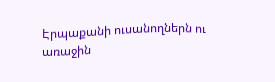Էրպաքանի ուսանողներն ու առաջին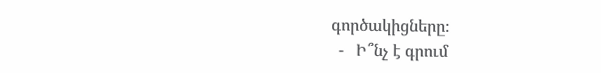գործակիցները։
  -   Ի՞նչ է գրում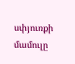սփյուռքի մամուլը